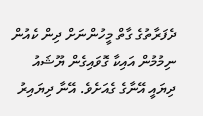ދެފަރާތުގެ ގާތް މީހުންނަށް ދިން ކެއުން ނިމުމުން އައިކާ ގޮވައިގެން ޔޫޝައު ދިޔައީ އޭނާގެ ގެއަށެވެ. އޭނާ ދިޔައިރު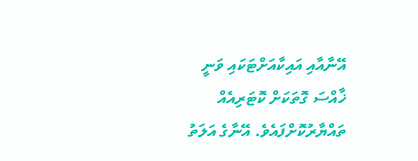އޭނާއާއި އައިކާއަށްޓަކައި ވަނީ ޚާއްސަ ގޮތަކަށް ކޮޓަރިއެއް ތައްޔާރުކޮށްފައެވެ. އޭނާގެ އަލަތު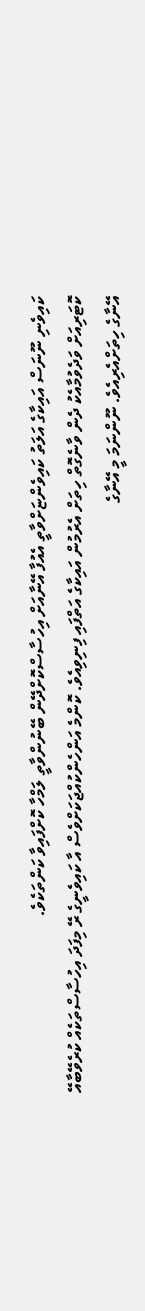ކައިވެނި ނޫނަސް އައިކާގެ އަލަތު ކައިވެންޏަށްވާތީ އެއުފާ އޭނާއަށް އިހުސާސްކޮށްދޭން ބޭނުންވާތީ ލަމްހާ ކޮށްފައިވާ ކަންތަކެވެ.
ކޮޓަރިއަށް ވަދެވުމާއެކު ދެން ވާނެގޮތް ހިތަށް އެރުމުން އައިކާގެ އަތްފައި ފިނިވިއެވެ. ކޮންމެ އަންހެންކުއްޖަކަށްވެސް އާ ކައިވެނީގެ ރޭ މިފަދަ އިހުސާސްތަކެއް ކުރެވޭބާއޭ އޭނާގެ ހިތަށްއެރިއެވެ. ނޫންނަމަ މީ އޭނާގެ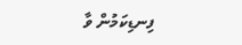ފިނޑިކަމުން ވާ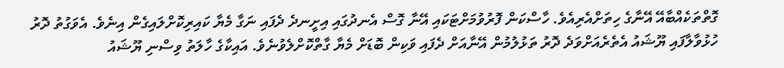ގޮތްތަކެއްބާއޭ އޭނާގެ ހިތަށްއެރިއެވެ. ހާސްކަން ފޮރުވުމަށްޓަކައި އޭނާ ގޮސް އެނދުގައި އިށީނދެ ދެފައި ނަގާ މެޔާ ކައިރިކޮށްލައިގެން އިނެވެ. އެވަގުތު ދޮރު ހުޅުވާލާފައި ޔޫޝައު އެތެރެއަށްވަދެ ދޮރު ތަޅުލުމުން އޭނާއަށް ދެފައި ވަކިން ބޮޑަށް މެޔާ ގާތްކޮށްލެވުނެވެ. އައިކާގެ ހާލަތު ވިސްނި ޔޫޝައު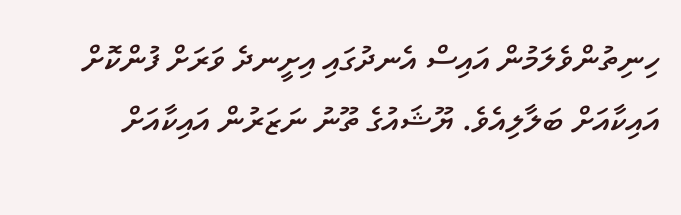ހިނިތުންވެލަމުން އައިސް އެނދުގައި އިށީނދެ ވަރަށް ފުންކޮށް އައިކާއަށް ބަލާލިއެވެ. ޔޫޝައުގެ ތޫނު ނަޒަރުން އައިކާއަށް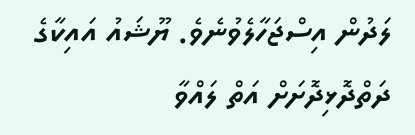ލަދުން އިސްޖަހާލެވުނެވެ. ޔޫޝައު އައިކާގެ ދަތްދޮޅިދޮށަށް އަތް ލައްވާ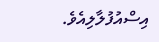އިސްއުފުލާލިއެވެ.